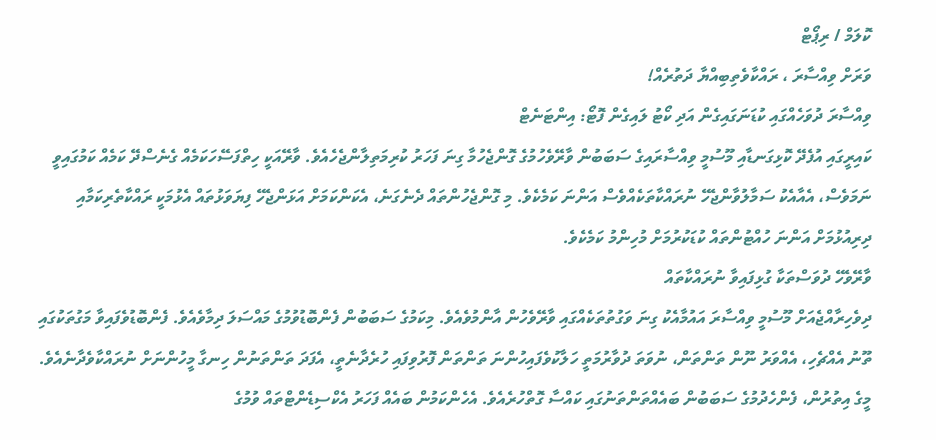ކޮލަމް / ރިޕޯޓް
ވަރަށް ވިއްސާރަ ، ރައްކާވެތިބިއްޔާ ދަތުރެއް!
ވިއްސާރަ ދުވަހެއްގައި ކުޑަނަގައިގެން އަދި ކޯޓު ލައިގެން ފޮޓޯ: އިންޓަނެޓް
ކައިރީގައި އުފެދޭ ކޮޅިގަނޑާއި މޫސުމީ ވިއްސާރައިގެ ސަބަބުން ވާރޭވެހުމުގެ ގޮންޖެހުމާ ގިނަ ފަހަރު ކުރިމަތިލާންޖެހެއެވެ. ވާރޭއަކީ ހިތްފަސޭހަކަމެއް ގެނެސްދޭ ކަމެއް ކަމުގައިވީ ނަމަވެސް، އެއާއެކު ސަމާލުވާންޖެހޭ ނުރައްކާތަކެއްވެސް އަންނަ ކަމެކެވެ. މި ގޮންޖެހުންތައް ދެނެގަނެ، އެކަންކަމަށް އަޅަންޖެހޭ ފިޔަވަޅުތައް އެޅުމަކީ ރައްކާތެރިކަމާއި ދިރިއުޅުމަށް އަންނަ ހުއްޓުންތައް ކުޑަކުރުމަށް މުހިންމު ކަމެކެވެ.
ވާރޭވެހޭ ދުވަސްތަކާ ގުޅިފައިވާ ނުރައްކާތައް
ދިވެހިރާއްޖެއަށް މޫސުމީ ވިއްސާރަ އައުމާއެކު ގިނަ ވަގުތުތަކެއްގައި ވާރޭވެހުން އާންމުވެއެވެ. މިކަމުގެ ސަބަބުން ފެންބޮޑުވުމުގެ މައްސަލަ ދިމާވެއެވެ. ފެންބޮޑުވެފައިވާ މަގުތަކުގައި ތޫނު އެއްޗެހި، އެއްވަރު ނޫން ތަންތަން، ނުވަތަ ދުވާރުމަތީ ހަލާކުވެފައިހުންނަ ތަންތަން ފޮރުވިފައި ހުރެދާނެތީ، އެފަދަ ތަންތަނުން ހިނގާ މީހުންނަށް ނުރައްކާވެދާނެއެވެ. މީގެ އިތުރުން، ފެންހެދުމުގެ ސަބަބުން ބައެއްތަންތަނުގައި ކައްސާ ގޮތްހުރެއެވެ. އެހެންކަމުން ބައެއް ފަހަރު އެކްސިޑެންޓްތައް ވުމުގެ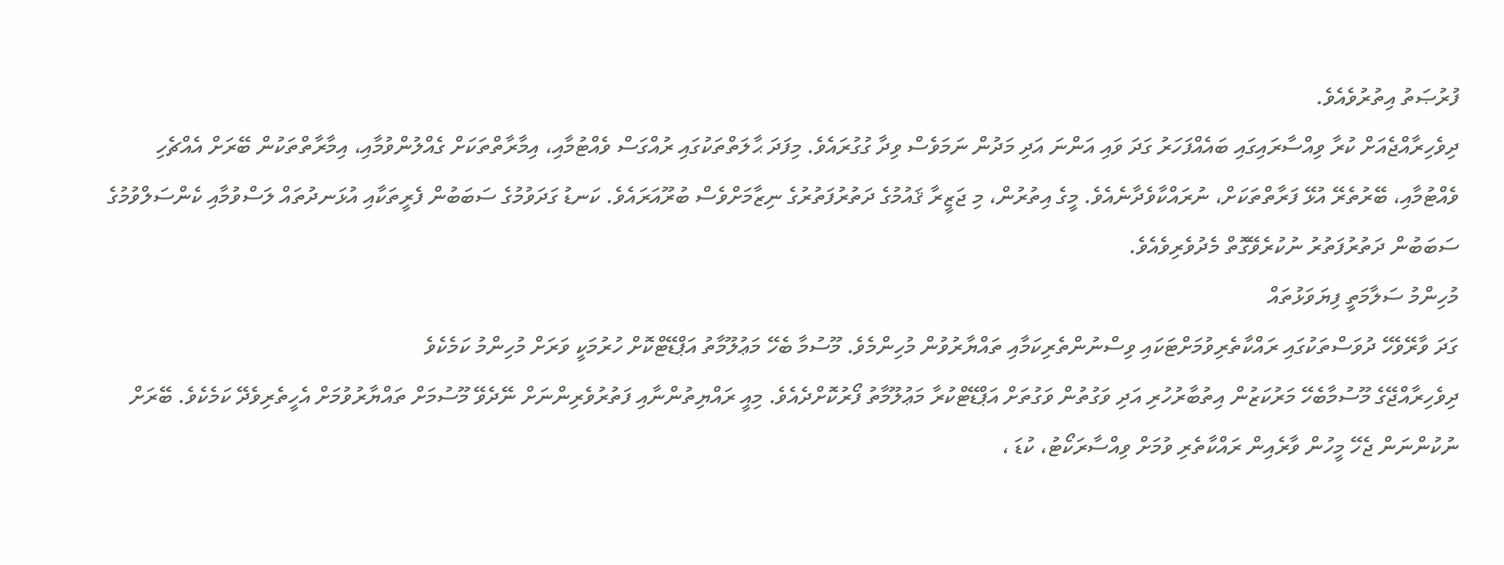ފުރުޞަތު އިތުރުވެއެވެ.
ދިވެހިރާއްޖެއަށް ކުރާ ވިއްސާރައިގައި ބައެއްފަހަރު ގަދަ ވައި އަންނަ އަދި މަދުން ނަމަވެސް ވިދާ ގުގުރައެވެ. މިފަދަ ޙާލަތްތަކުގައި ރުއްގަސް ވެއްޓުމާއި، އިމާރާތްތަކަށް ގެއްލުންވުމާއި، އިމާރާތްތަކުން ބޭރަށް އެއްޗެހި ވެއްޓުމާއި، ބޭރުތެރޭ އުޅޭ ފަރާތްތަކަށް، ނުރައްކާވެދާނެއެވެ. މީގެ އިތުރުން، މި ޖަޒީރާ ޤައުމުގެ ދަތުރުފަތުރުގެ ނިޒާމަށްވެސް ބުރޫއަރައެވެ. ކަނޑު ގަދަވުމުގެ ސަބަބުން ފެރީތަކާއި އުޅަނދުތައް ލަސްވުމާއި ކެންސަލްވުމުގެ ސަބަބުން ދަތުރުފަތުރު ނުކުރެވޭގޮތް މެދުވެރިވެއެވެ.
މުހިންމު ސަލާމަތީ ފިޔަވަޅުތައް
ގަދަ ވާރޭވެހޭ ދުވަސްތަކުގައި ރައްކާތެރިވުމަށްޓަކައި ވިސްނުންތެރިކަމާއި ތައްޔާރުވުން މުހިންމެވެ. މޫސުމާ ބެހޭ މަޢުލޫމާތު އަޕްޑޭޓްކޮށް ހުރުމަކީ ވަރަށް މުހިންމު ކަމެކެވެ
ދިވެހިރާއްޖޭގެ މޫސުމާބެހޭ މަރުކަޒުން އިތުބާރުހުރި އަދި ވަގުތުން ވަގުތަށް އަޕްޑޭޓްކުރާ މަޢުލޫމާތު ފޯރުކޮށްދެއެވެ. މިއީ ރައްޔިތުންނާއި ފަތުރުވެރިންނަށް ނޭދެވޭ މޫސުމަށް ތައްޔާރުވުމަށް އެހީތެރިވެދޭ ކަމެކެވެ. ބޭރަށް ނުކުންނަން ޖެހޭ މީހުން ވާރެއިން ރައްކާތެރި ވުމަށް ވިއްސާރަކޯޓު، ކުޑަ ،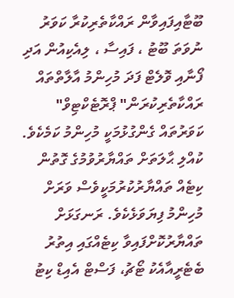ބޫޓާއިފައިވާން ރައްކާތެރިކުރާ ކަވަރު ނުވަތަ ބޫޓު ، ފައިސާ ، ލިއެކިއުން އަދި ފޯނާއި ވޮލެޓް ފަދަ މުހިންމު އާލާތްތައް ރައްކާތެރިކުރަން" ޕްރޮޓެކްޓިވް" ކަވަރުތައް ގެންގުޅުމަކީ މުހިންމު ކަމެކެވެ.
ކުއްލި ޙާލަތަށް ތައްޔާރުވުމުގެ ގޮތުން ކިޓެއް ތައްޔާރުކުރުމަކީވެސް ވަރަށް މުހިންމު ފިޔަވަޅެކެވެ. ރަނގަޅަށް ތައްޔާރުކޮށްފައިވާ ކިޓެއްގައި އިތުރު ބެޓެރީއާއެކު ޓޯޗު، ފަސްޓް އެއިޑް ކިޓު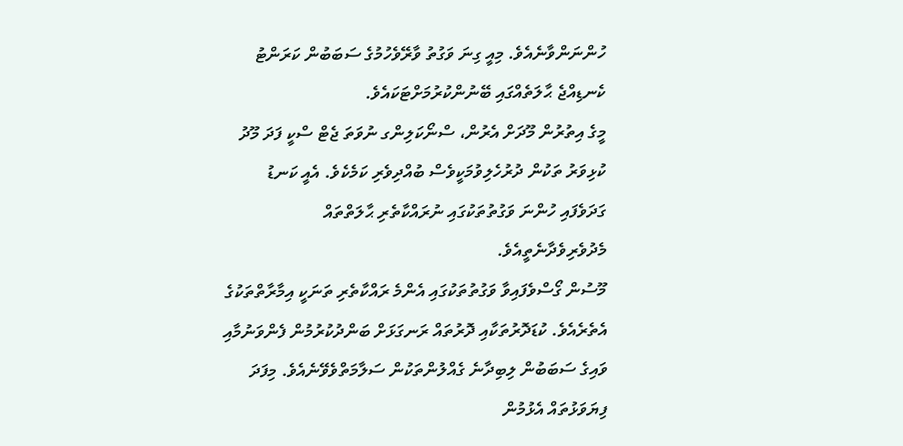ހުންނަންވާނެއެވެ. މިއީ ގިނަ ވަގުތު ވާރޭވެހުމުގެ ސަބަބުން ކަރަންޓު ކެނޑިއްޖެ ޙާލަތެއްގައި ބޭނުންކުރުމަށްޓަކައެވެ.
މީގެ އިތުރުން މޫދަށް އެރުން، ސްނޯކަލިންގ ނުވަތަ ޖެޓް ސްކީ ފަދަ މޫދު ކުޅިވަރު ތަކުން ދުރުހެލިވުމަކީވެސް ބުއްދިވެރި ކަމެކެވެ. އެއީ ކަނޑު ގަދަވެފައި ހުންނަ ވަގުތުތަކުގައި ނުރައްކާތެރި ޙާލަތްތައް މެދުވެރިވެދާނެތީއެވެ.
މޫސުން ގޯސްވެފައިވާ ވަގުތުތަކުގައި އެންމެ ރައްކާތެރި ތަނަކީ އިމާރާތްތަކުގެ އެތެރެއެވެ. ކުޑަދޮރުތަކާއި ދޮރުތައް ރަނގަޅަށް ބަންދުކުރުމުން ފެންވަނުމާއި ވައިގެ ސަބަބުން ލިބިދާނެ ގެއްލުންތަކުން ސަލާމަތްވެވޭނެއެވެ. މިފަދަ ފިޔަވަޅުތައް އެޅުމުން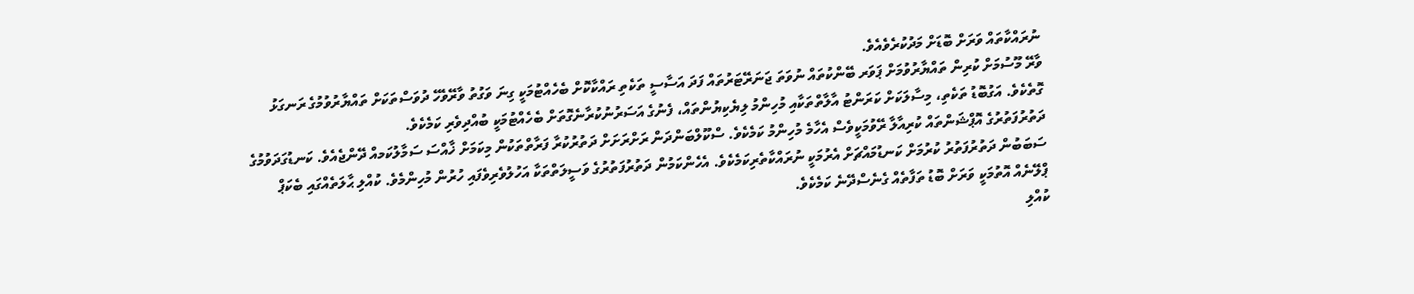ނުރައްކާތައް ވަރަށް ބޮޑަށް މަދުކުރެވެއެވެ.
ވާރޭ މޫސުމަށް ކުރިން ތައްޔާރުވުމަށް ޕަވަރ ބޭންކުތައް ނުވަތަ ޖަނަރޭޓަރުތައް ފަދަ އަސާސީ ތަކެތި ރައްކާކޮށް ބެހެއްޓުމަކީ ގިނަ ވަގުތު ވާރޭވެހޭ ދުވަސްތަކަށް ތައްޔާރުވުމުގެ ރަނގަޅު ގޮތެކެވެ. އަގުބޮޑު ތަކެތި، މިސާލަކަށް ކަރަންޓު އާލާތްތަކާއި މުހިންމު ލިޔެކިޔުންތައް، ފެނުގެ އަސަރުނުކުރާނެގޮތަށް ބެހެއްޓުމަކީ ބުއްދިވެރި ކަމެކެވެ.
ދަތުރުފަތުރުގެ އޮޕްޝަންތައް ކުރިއާލާ ރޭވުމަކީވެސް އެހާމެ މުހިންމު ކަމެކެވެ. ސްކޫލްބަންދަން ރަށްރަށަށް ދަތުރުކުރާ ފަރާތްތަކުން މިކަމަށް ޚާއްސަ ސަމާލުކަމއް ދޭންޖެއެވެ. ކަނޑުގަދަވުމުގެ ސަބަބުން ދަތުރުފަތުރު ކުރުމަށް ކަނޑުމައްޗަށް އެރުމަކީ ނުރައްކާތެރިކަމެކެވެ. އެހެންކަމުން ދަތުރުފަތުރުގެ ވަސީލަތްތަކާ އަހުލުވެރިވެފައި ހުރުން މުހިންމެވެ. ކުއްލި ޙާލަތެއްގައި ބެކަޕް ޕްލޭނެއް އޮތުމަކީ ވަރަށް ބޮޑު ތަފާތެއް ގެނެސްދޭނެ ކަމެކެވެ.
ކުއްލި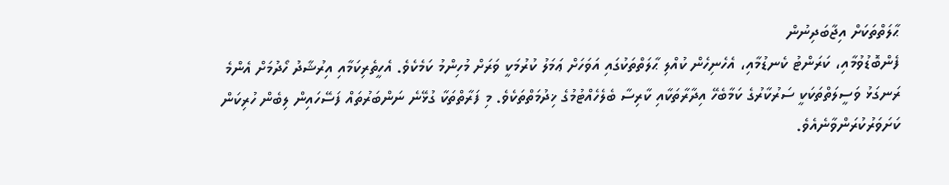ޙާލަތްތަކަށް އިޖާބަދިނުން
ފެންބޮޑުވުމާއި، ކަރަންޓު ކެނޑުމާއި، އެހެނިހެން ކުއްލި ޙާލަތްތަކުގައި އަވަހަށް ޢަމަލު ކުރުމަކީ ވަރަށް މުހިންމު ކަމެކެވެ. އެހީތެރިކަމާއި އިރުޝާދު ހޯދުމަށް އެންމެ ރަނގަޅު ވަސީލަތްތަކަކީ ސަރުކާރުގެ ކަމާބެހޭ އިދާރާތަކާއި ކާރިސާ ބެލެހެއްޓުމުގެ ޚިދުމަތްތަކެވެ. މި ފަރާތްތަކާ ގުޅޭނެ ނަންބަރުތައް ފަސޭހައިން ލިބެން ހުރިކަން ކަށަވަރުކުރަންވާނެއެވެ.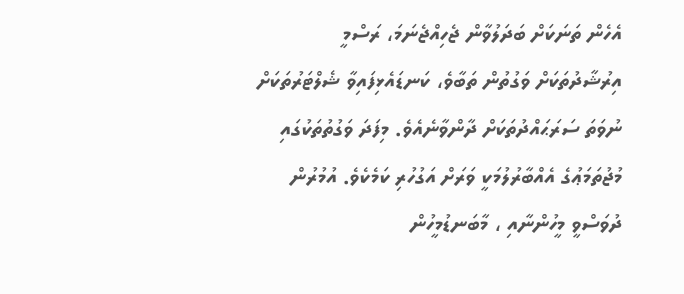އެހެން ތަނަކަށް ބަދަލުވާން ޖެހިއްޖެނަމަ، ރަސްމީ އިރުޝާދުތަކަށް ވަގުތުން ތަބާވެ، ކަނޑައެޅިފައިވާ ޝެލްޓަރުތަކަށް ނުވަތަ ސަރަޙައްދުތަކަށް ދާންވާނެއެވެ. މިފަދަ ވަގުތުތަކުގައި މުޖުތަމަޢުގެ އެއްބާރުލުމަކީ ވަރަށް އަގުހުރި ކަމެކެވެ. އުމުރުން ދުވަސްވީ މީހުންނާއި ، މާބަނޑުމީހުން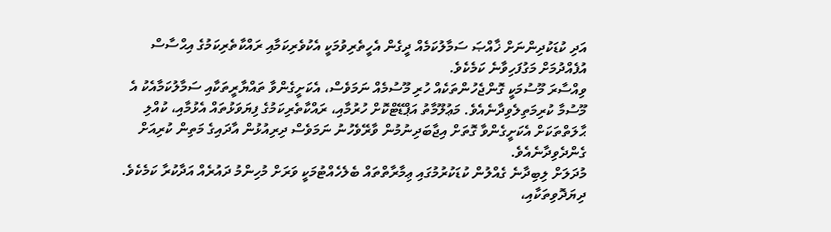އަދި ކުޑަކުދިންނަށް ޚާއްޞަ ސަމާލުކަމެއް ދީގެން އެހީތެރިވުމަކީ އެކުވެރިކަމާއި ރައްކާތެރިކަމުގެ އިޙްސާސް އުފެއްދުމަށް މަގުފަހިވާނެ ކަމެކެވެ.
ވިއްސާރަ މޫސުމަކީ ގޮންޖެހުންތަކެއް ހުރި މޫސުމެއް ނަމަވެސް، އެކަށީގެންވާ ތައްޔާރީތަކާއި ސަމާލުކަމާއެކު އެ މޫސުމާ ކުރިމަތިލެވިދާނެއެވެ. މަޢުލޫމާތު އަޕްޑޭޓްކޮށް ހުރުމާއި، ރައްކާތެރިކަމުގެ ފިޔަވަޅުތައް އެޅުމާއި، ކުއްލި ޙާލަތްތަކަށް އެކަށީގެންވާ ގޮތަށް އިޖާބަދިނުމުން ވާރޭވެހުނު ނަމަވެސް ދިރިއުޅުން އާދައިގެ މަތިން ކުރިއަށް ގެންދެވިދާނެއެވެ.
މުދަލަށް ލިބިދާނެ ގެއްލުން ކުޑަކުރުމުގައި ޢިމާރާތްތައް ބެލެހެއްޓުމަކީ ވަރަށް މުހިންމު ދައުރެއް އަދާކުރާ ކަމެކެވެ. ދިޔަދޮވިތަކާއި،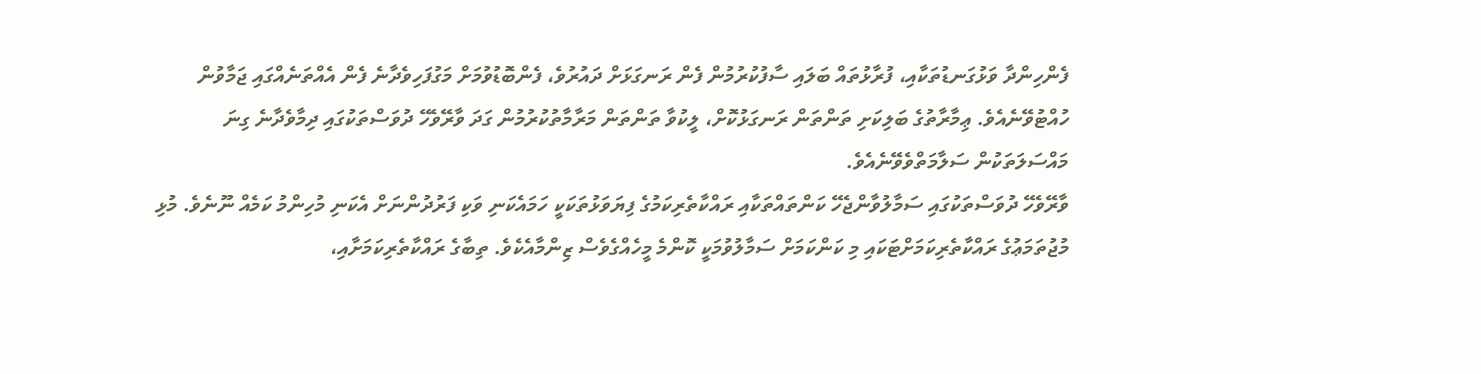ފެންހިންދާ ވަޅުގަނޑުތަކާއި، ފުރާޅުތައް ބަލައި ސާފުކުރުމުން ފެން ރަނގަޅަށް ދައުރުވެ، ފެންބޮޑުވުމަށް މަގުފަހިވެދާނެ ފެން އެއްތަނެއްގައި ޖަމާވުން ހުއްޓުވޭނެއެވެ. ޢިމާރާތުގެ ބަލިކަށި ތަންތަން ރަނގަޅުކޮށް، ލީކުވާ ތަންތަން މަރާމާތުކުރުމުން ގަދަ ވާރޭވެހޭ ދުވަސްތަކުގައި ދިމާވެދާނެ ގިނަ މައްސަލަތަކުން ސަލާމަތްވެވޭނެއެވެ.
ވާރޭވެހޭ ދުވަސްތަކުގައި ސަމާލުވާންޖެހޭ ކަންތައްތަކާއި ރައްކާތެރިކަމުގެ ފިޔަވަޅުތަކަކީ ހަމައެކަނި ވަކި ފަރުދުންނަށް އެކަނި މުހިންމު ކަމެއް ނޫނެވެ. މުޅި މުޖުތަމަޢުގެ ރައްކާތެރިކަމަށްޓަކައި މި ކަންކަމަށް ސަމާލުވުމަކީ ކޮންމެ މީހެއްގެވެސް ޒިންމާއެކެވެ. ތިބާގެ ރައްކާތެރިކަމަށާއި،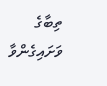ތިބާގެ ވަށައިގެންވާ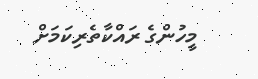މީހުންގެ ރައްކާތެރިކަމަށް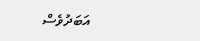އަބަދުވެސް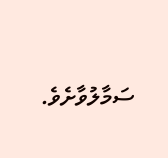ސަމާލުވާށެވެ.